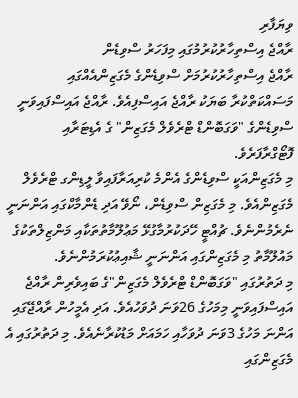ވިޔަފާރި
ރާއްޖެ އިސްތިހާރުކުރުމުގައި މިފަހަރު ސްވިޑެން
ރާއްޖެ އިސްތިހާރުކުރުމަށް ސްވިޑެންގެ މެގަޒިންއެއްގައި މަސައްކަތްކުރާ ބަޔަކު ރާއްޖެ އައިސްފިއެވެ. ރާއްޖެ އައިސްފައިވަނީ ސްވިޑެންގެ "ވަގަބޮންޑް ޓްރެވެލް މެގަޒިން" ގެ އެޑިޓަރާއި ފޮޓޯގްރާފަރެވެ.
މި މެގަޒިންއަކީ ސްވިޑެންގެ އެންމެ ކުރިއަރާފައިވާ ލީޑިންގ ޓްރެވެލް މެގަޒިންއެވެ. މި މެގަޒިން ސްވިޑެން، ނޯވޭ އަދި ޑެންމާކްގައި އަންނަނީ ނެރެމުންނެވެ. ޗުއްޓީ ހޭދަކުރުމާގުޅޭ މަޢުލޫމާތުތަކާއި މަންޒިލްތަކުގެ މައުލޫމާތު މި މެގަޒިންގައި އަންނަނީ ޝާއިޢުކުރަމުންނެވެ.
މި ދަތުރުގައި "ވަގަބޮންޑް ޓްރެވެލް މެގަޒިން"ގެ ބައިވެރިން ރާއްޖެ އައިސްފައިވަނީ މިމަހުގެ 26ވަނަ ދުވަހުއެވެ. އަދި އެމީހުން ރާއްޖޭގައި އަންނަ މަހުގެ 3ވަނަ ދުވަހާއި ހަމައަށް މަޑުކުރާނެއެވެ. މި ދަތުރުގައި އެ މެގަޒިންގައި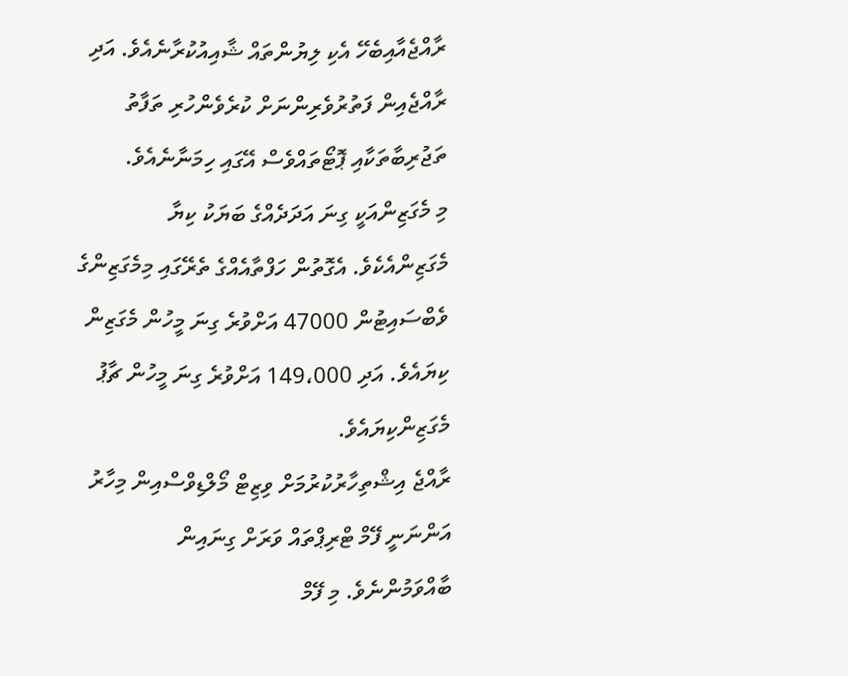ރާއްޖެއާއިބެހޭ އެކި ލިޔުންތައް ޝާއިއުކުރާނެއެވެ. އަދި ރާއްޖެއިން ފަތުރުވެރިންނަށް ކުރެވެންހުރި ތަފާތު ތަޖުރިބާތަކާއި ޕޮޓޯތައްވެސް އޭގައި ހިމަނާނެއެވެ.
މި މެގަޒިންއަކީ ގިނަ އަދަދެއްގެ ބަޔަކު ކިޔާ މެގަޒިންއެކެވެ. އެގޮތުން ހަފްތާއެއްގެ ތެރޭގައި މިމެގަޒިންގެ ވެބްސައިޓުން 47000 އަށްވުރެ ގިނަ މީހުން މެގަޒިން ކިޔައެވެ. އަދި 149،000 އަށްވުރެ ގިނަ މީހުން ޗާޕު މެގަޒިންކިޔައެވެ.
ރާއްޖެ އިޝްތިހާރުކުރުމަށް ވިޒިޓް މޯލްޑިވްސްއިން މިހާރު އަންނަނީ ފޭމް ޓްރިޕްތައް ވަރަށް ގިނައިން ބާއްވަމުންނެވެ. މި ފޭމް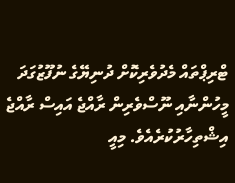ޓްރިޕްތައް މެދުވެރިކޮށް ދުނިޔޭގެ ނުފޫޒުގަދަ މީހުންނާއި ނޫސްވެރިން ރާއްޖެ އައިސް ރާއްޖެ އިޝްތިހާރުކުރެއެވެ. މިއީ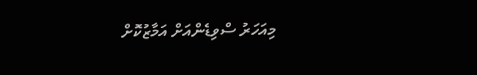މިއަހަރު ސްވިޑެންއަށް އަމާޒުކޮށް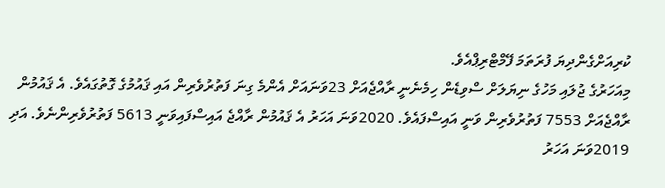ކުރިއަށްގެންދިޔަ ފުރަތަމަ ފޭމްޓްރިޕްއެވެ.
މިއަހަރުގެ ޖުލައި މަހުގެ ނިޔަލަށް ސްވިޑެން ހިމެނެނީ ރާއްޖެއަށް 23ވަނައަށް އެންމެ ގިނަ ފަތުރުވެރިން އައި ޤައުމުގެ ގޮތުގައެވެ. އެ ޤައުމުން ރާއްޖެއަށް 7553 ފަތުރުވެރިން ވަނީ އައިސްފައެވެ. 2020ވަނަ އަހަރު އެ ޤައުމުން ރާއްޖެ އައިސްފައިވަނީ 5613 ފަތުރުވެރިންނެވެ. އަދި 2019ވަނަ އަހަރު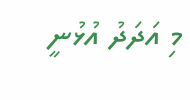މި އަދަދު އުޅުނީ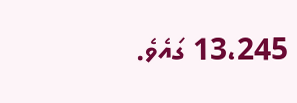13،245 ގައެވެ.